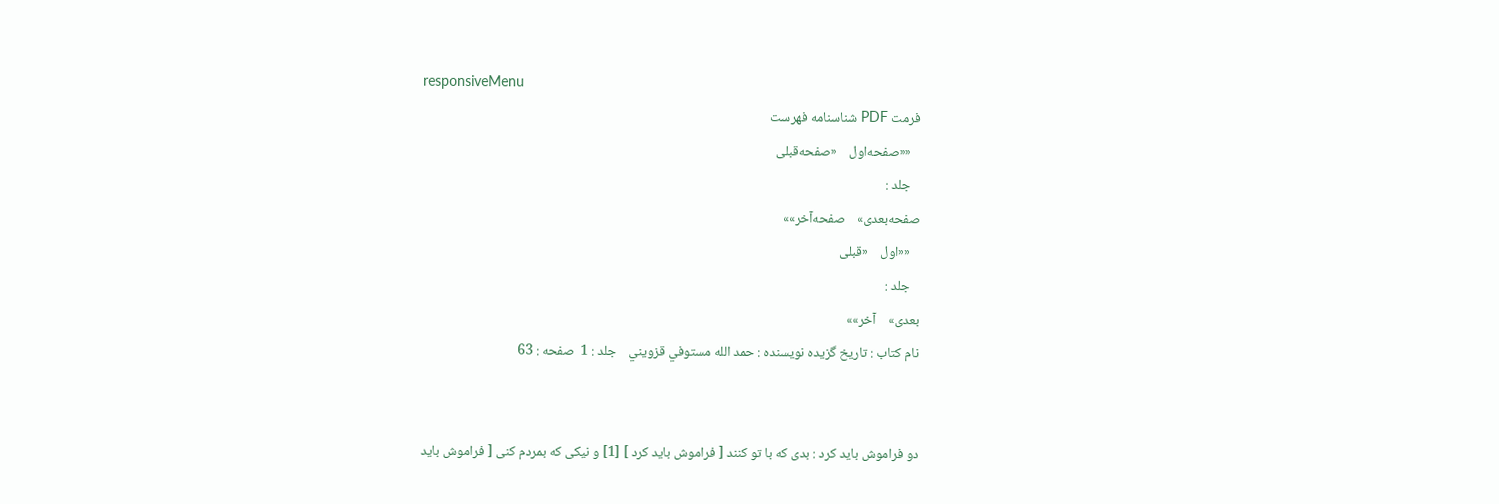responsiveMenu
فرمت PDF شناسنامه فهرست
   ««صفحه‌اول    «صفحه‌قبلی
   جلد :
صفحه‌بعدی»    صفحه‌آخر»»
   ««اول    «قبلی
   جلد :
بعدی»    آخر»»
نام کتاب : تاريخ گزيده نویسنده : حمد الله مستوفي قزويني    جلد : 1  صفحه : 63


دو فراموش بايد كرد : بدى كه با تو كنند [ فراموش بايد كرد ] [1] و نيكى كه بمردم كنى [ فراموش بايد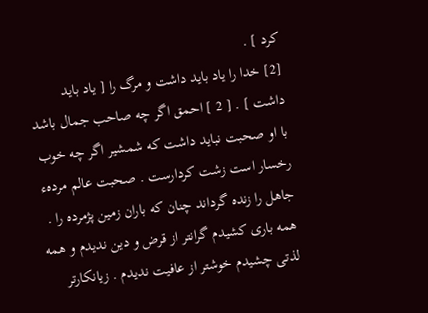كرد ] .
[2] خدا را ياد بايد داشت و مرگ را [ ياد بايد داشت ] . [ 2 ] احمق اگر چه صاحب جمال باشد با او صحبت نبايد داشت كه شمشير اگر چه خوب رخسار است زشت كردارست . صحبت عالم مردهء جاهل را زنده گرداند چنان كه باران زمين پژمرده را . همه بارى كشيدم گرانتر از قرض و دين نديدم و همه لذتى چشيدم خوشتر از عافيت نديدم . زيانكارتر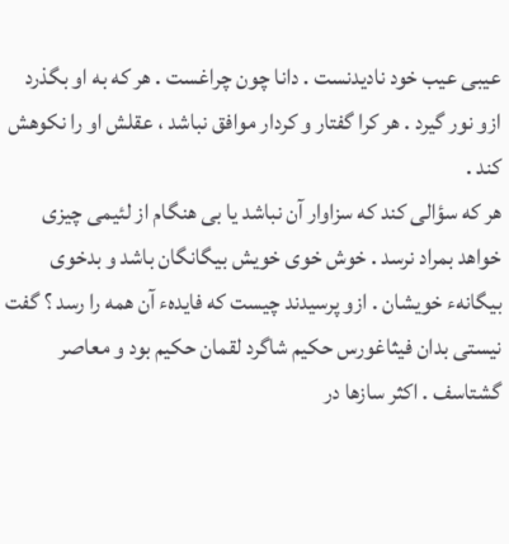عيبى عيب خود ناديدنست . دانا چون چراغست . هر كه به او بگذرد ازو نور گيرد . هر كرا گفتار و كردار موافق نباشد ، عقلش او را نكوهش كند .
هر كه سؤالى كند كه سزاوار آن نباشد يا بى هنگام از لئيمى چيزى خواهد بمراد نرسد . خوش خوى خويش بيگانگان باشد و بدخوى بيگانهء خويشان . ازو پرسيدند چيست كه فايدهء آن همه را رسد ؟ گفت نيستى بدان فيثاغورس حكيم شاگرد لقمان حكيم بود و معاصر گشتاسف . اكثر سازها در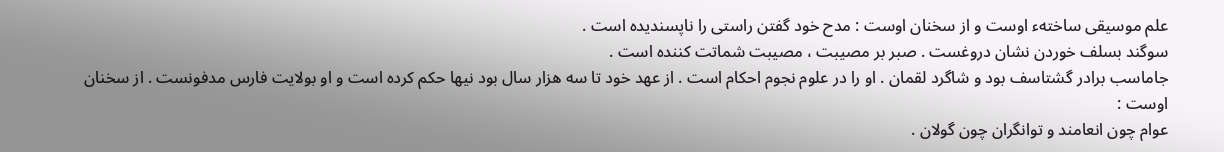علم موسيقى ساختهء اوست و از سخنان اوست : مدح خود گفتن راستى را ناپسنديده است .
سوگند بسلف خوردن نشان دروغست . صبر بر مصيبت ، مصيبت شماتت كننده است .
جاماسب برادر گشتاسف بود و شاگرد لقمان . او را در علوم نجوم احكام است . از عهد خود تا سه هزار سال بود نيها حكم كرده است و او بولايت فارس مدفونست . از سخنان اوست :
عوام چون انعامند و توانگران چون گولان .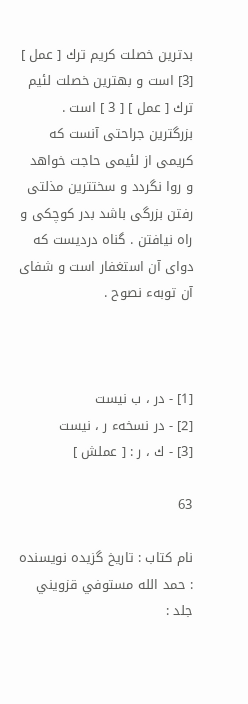بدترين خصلت كريم ترك [ عمل ] [3] است و بهترين خصلت لئيم ترك [ عمل ] [ 3 ] است . بزرگترين جراحتى آنست كه كريمى از لئيمى حاجت خواهد و روا نگردد و سختترين مذلتى رفتن بزرگى باشد بدر كوچكى و راه نيافتن . گناه درديست كه دواى آن استغفار است و شفاى آن توبهء نصوح .



[1] - در ، ب نيست
[2] - در نسخهء ر ، نيست
[3] - ك ، ر : [ عملش ]

63

نام کتاب : تاريخ گزيده نویسنده : حمد الله مستوفي قزويني    جلد :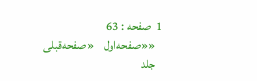1  صفحه : 63
   ««صفحه‌اول    «صفحه‌قبلی
   جلد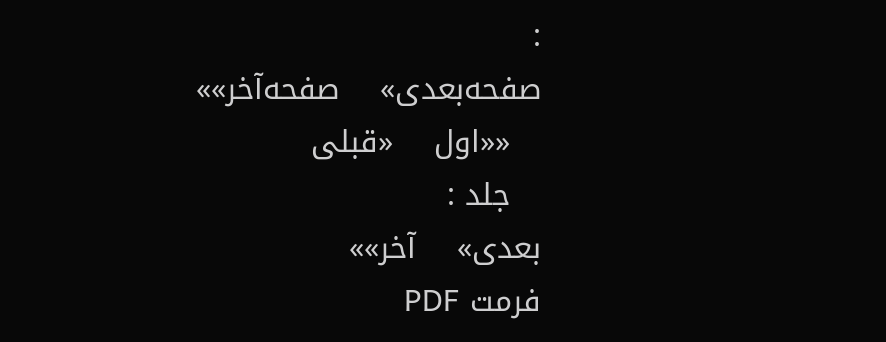:
صفحه‌بعدی»    صفحه‌آخر»»
   ««اول    «قبلی
   جلد :
بعدی»    آخر»»
فرمت PDF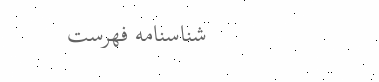شناسنامه فهرست